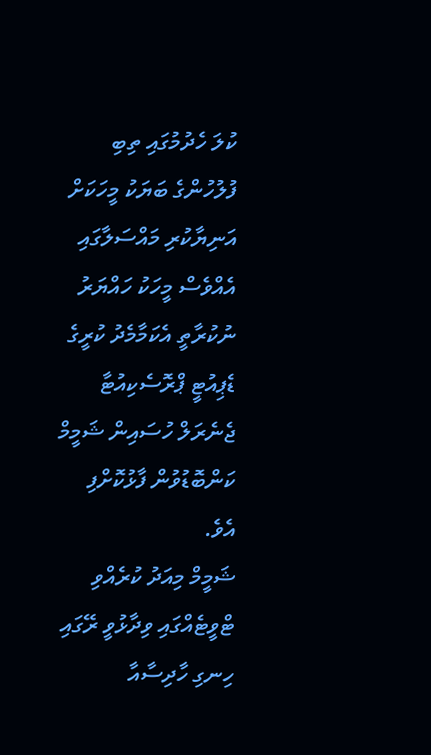ކުލަ ހެދުމުގައި ތިބި ފުލުހުންގެ ބަޔަކު މީހަކަށް އަނިޔާކުރި މައްސަލާގައި އެއްވެސް މީހަކު ހައްޔަރު ނުކުރާތީ އެކަމާމެދު ކުރީގެ ޑެޕިއުޓީ ޕްރޮސެކިއުޓާ ޖެނެރަލް ހުސައިން ޝަމީމް ކަންބޮޑުވުން ފާޅުކޮށްފި އެވެ.
ޝަމީމް މިއަދު ކުރެއްވި ޓްވީޓެއްގައި ވިދާޅުވީ ރޭގައި ހިނގި ހާދިސާއާ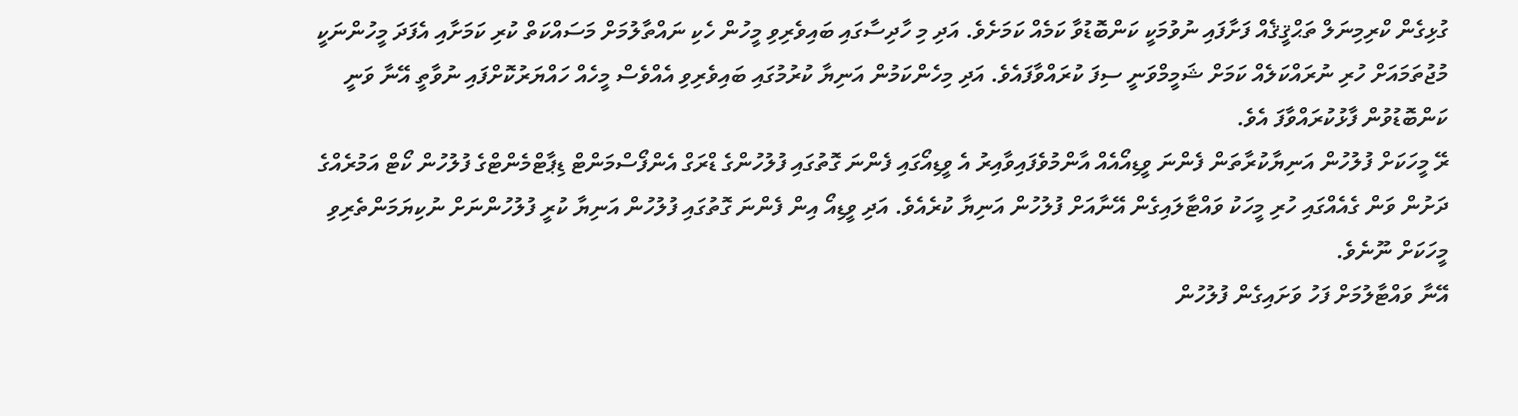ގުޅިގެން ކްރިމިނަލް ތަޙްޤީޤެއް ފަށާފައި ނުވުމަކީ ކަންބޮޑުވާ ކަމެއް ކަމަށެވެ. އަދި މި ހާދިސާގައި ބައިވެރިވި މީހުން ހެކި ނައްތާލުމަށް މަސައްކަތް ކުރި ކަމަށާއި އެފަދަ މީހުންނަކީ މުޖުތަމައަށް ހުރި ނުރައްކަލެއް ކަމަށް ޝަމީމްވަނީ ސިފަ ކުރައްވާފައެވެ. އަދި މިހެންކަމުން އަނިޔާ ކުރުމުގައި ބައިވެރިވި އެއްވެސް މީހެއް ހައްޔަރުކޮށްފައި ނުވާތީ އޭނާ ވަނީ ކަންބޮޑުވުން ފާޅުކުރައްވާފަ އެވެ.
ރޭ މީހަކަށް ފުލުހުން އަނިޔާކުރާތަން ފެންނަ ވީޑިއޯއެއް އާންމުވެފައިވާއިރު އެ ވީޑިއޯގައި ފެންނަ ގޮތުގައި ފުލުހުންގެ ޑްރަގް އެންފޯސްމަންޓް ޑިޕާޓްމެންޓްގެ ފުލުހުން ކޯޓް އަމުރެއްގެ ދަށުން ވަން ގެއެއްގައި ހުރި މީހަކު ވައްޓާލައިގެން އޭނާއަށް ފުލުހުން އަނިޔާ ކުރެއެވެ. އަދި ވީޑިއޯ އިން ފެންނަ ގޮތުގައި ފުލުހުން އަނިޔާ ކުރީ ފުލުހުންނަށް ނުކިޔަމަންތެރިވި މީހަކަށް ނޫނެވެ.
އޭނާ ވައްޓާލުމަށް ފަހު ވަށައިގެން ފުލުހުން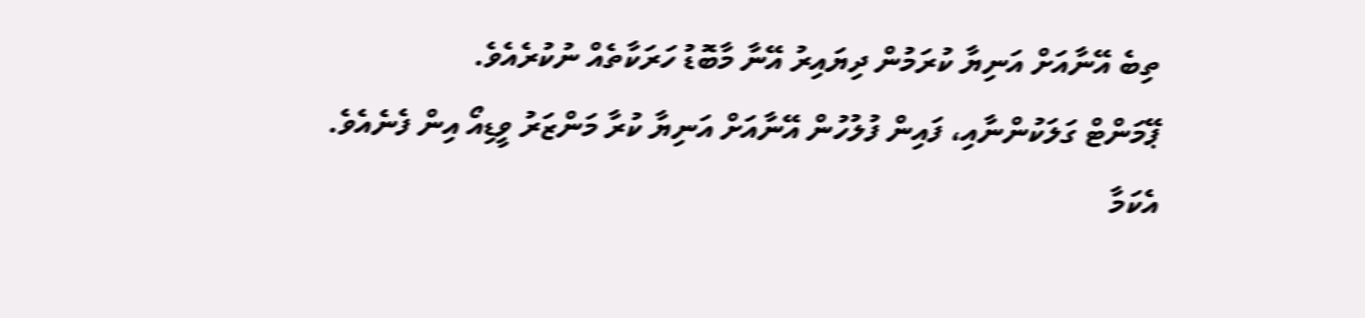ތިބެ އޭނާއަށް އަނިޔާ ކުރަމުން ދިޔައިރު އޭނާ މާބޮޑު ހަރަކާތެއް ނުކުރެއެވެ.
ޕޭމަންޓް ގަލަކުންނާއި، ފައިން ފުލުހުން އޭނާއަށް އަނިޔާ ކުރާ މަންޒަރު ވީޑިއޯ އިން ފެނެއެވެ. އެކަމާ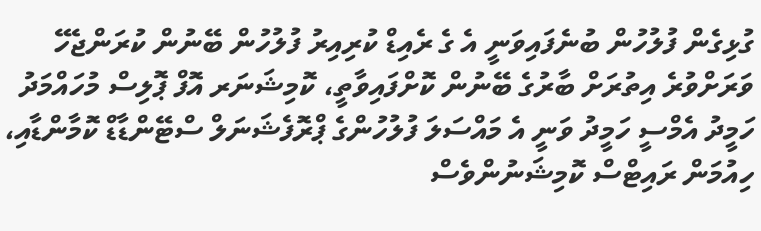ގުޅިގެން ފުލުހުން ބުނެފައިވަނީ އެ ގެ ރެއިޑް ކުރިއިރު ފުލުހުން ބޭނުން ކުރަންޖެހޭ ވަރަށްވުރެ އިތުރަށް ބާރުގެ ބޭނުން ކޮށްފައިވާތީ، ކޮމިޝަނަރ އޮފް ޕޮލިސް މުހައްމަދު ހަމީދު އެމްސީ ހަމީދު ވަނީ އެ މައްސަލަ ފުލުހުންގެ ޕްރޮފެޝަނަލް ސްޓޭންޑާޑް ކޮމާންޑާއި، ހިއުމަން ރައިޓްސް ކޮމިޝަނުންވެސް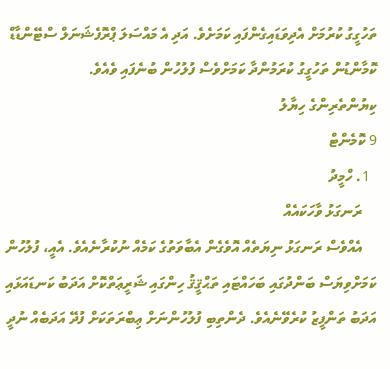ތަހުގީގު ކުރުމަށް އެދިވަޑައިގެންފައި ކަމަށެވެ. އަދި އެ މައްސަލަ ޕްރޮފެޝަނަލް ސްޓޭންޑާޑް ކޮމާންޑުން ތަހުގީގު ކުރަމުންދާ ކަމަށްވެސް ފުލުހުން ބުނެފައި ވެއެވެ.
ކިޔުންތެރިންގެ ހިޔާލު
9 ކޮމެންޓް
  1. ހްމީދު
    ރަނގަޅު ވާހަކައެއް
    އެއްވެސް ރަނގަޅު ނިޔަތެއް އޮވެގެން އެބާވަތުގެ ކަމެއް ނުކުރާނެއެވެ. އެއީ، ފުލުހުން ކަމަށްވިޔަސް ބަންދުގައި ބަހައްޓައި ތަޙްޤީޤު ހިންގައި ޝަރީޢަތްކޮށް އަދަބު ކަނޑައަޅައި އަދަބު ތަންފީޒު ކުރެވޭނެއެވެ. ދެންތިބި ފުލުހުންނަށް ޢިބްރަތަކަށް ފުދޭ އަދަބެއް ނުދީ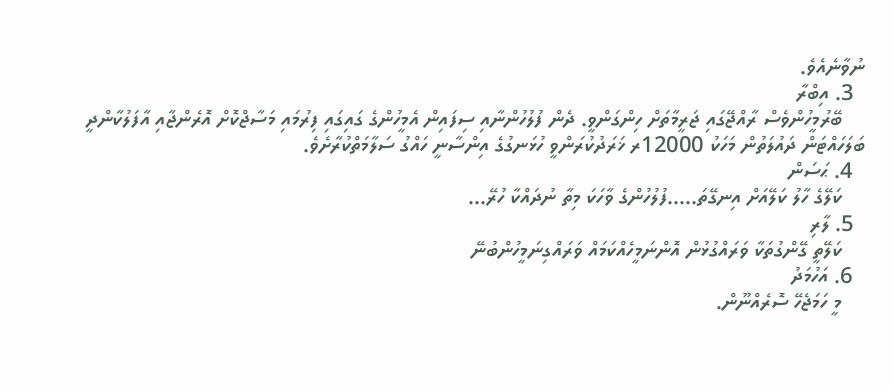ނުވާނެއެވެ.
  3. އިބްރާ
    ބޭރުމީހުންވެސް ރާއްޖޭގައި ޖަރީމާތަށް ހިންގަންވީ. ދެން ފުލުހުންނާއި ސިފައިން އެމީހުންގެ ގައިގައި ފިރުމައި މަސާޖްކޮށް އޮރެންޖާއި އާފަލުކާންދީ ބަލަހައްޓަން ދައުލަތުން މަހަކު 12000ރ ޚަރަދުކުރަންވީ ހުޅަނގުގެ އިންސާނީ ހައްގު ސަލާމަތްކުރާށެވެ.
  4. ޙަސަން
    ކަލޭގެ ހާލު ކަލޭއަށް އިނގޭތަ.....ފުލުހުންގެ ވާހަކަ މިތާ ނުދައްކާ ހުރޭ...
  5. ލާރި
    ކަލޭތީ ގޭންގުތަކާ ވަރައްގުޅުން އޮންނަމީހެއްކަމައް ވަރައްގިނަމީހުންބުނޭ
  6. އަހުމަދު
    މީ ހަމަޖެހޭ ސޮރެއްނޫން.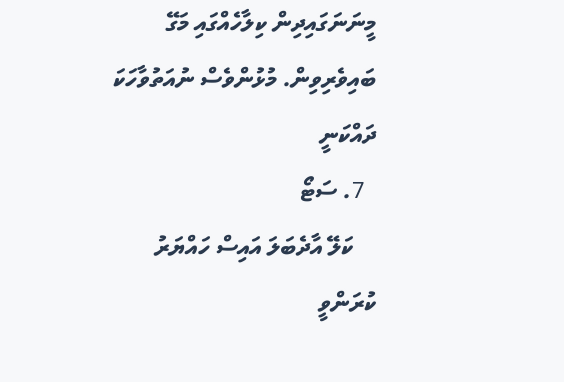މީނަނަގައިދިން ކިލާހެއްގައި މަގޭ ބައިވެރިވިން. މުޅުންވެސް ނުއަތުވާހަކަ ދައްކަނީ
  7. ސަޓޯ
    ކަލޭ އާދެބަލަ އައިސް ހައްޔަރު ކުރަންވީ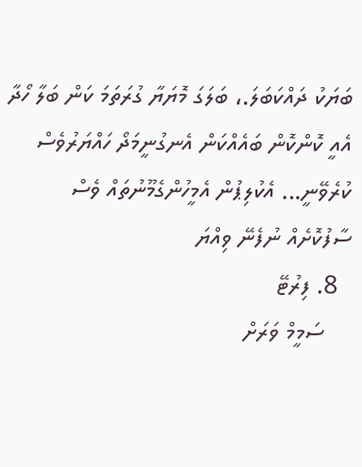ބަޔަކު ދައްކަބަލަ.، ބަލަގަ މޮޔަޔާ ގުރަތަމަ ކަން ބަލާ ހޯދާ އެއީ ކޮންކޮން ބައެއްކަން އެނގުނީމަދޯ ހައްޔަރުވެސް ކުރެވޭނީ... އެކުލިޕުން އެމީހުންގެމޫނުތައް ވެސް ސާފުކޮށެއް ނުފެނޭ ވިއްޔަ
  8. ފިރުޓޭ
    ސަމީމް ވަރަށް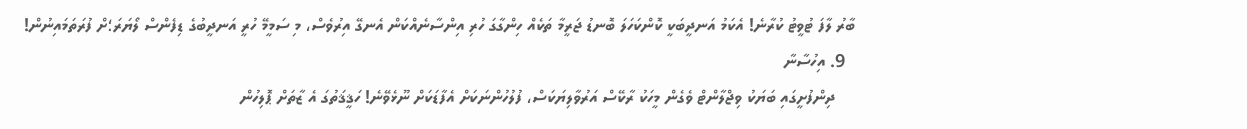ބާރު ލާފަ ޓުވީޓު ކުރާނެ! އެކަމު އަނދީބަކީ ކޮންކަހަލަ ބޮނޑު ޖަރީމާ ތަކެއް ހިންގާގަ ހުރި އިންސާނެއްކަން އެނގޭ އިރުވެސް، މި ސަމީމޭ ހުރީ އަނދީބުގެ ޑިފެންސް ލޯޔަރަ؛ށް ފުރަތަމައިނުން!
  9. އިހުސާނާ
    ދިންފުށީގައި ބަޔަކު ވިޖްލާންޓް ވެގެން މީހަކު ރާކޭސް އަރުވާލިޔަކަސް، ފުލުހުންނަކަށް އެފާޑަކަށް ނޫޅެވޭނެ! ހަޤީޤަތުގަ އެ ޒާތަށް ޕޮލިހުން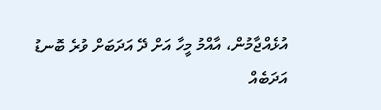އުޅެއްޖާމުން، އާއްމު މީހާ އަށް ދޭ އަދަބަށް ވުރެ ބޮނޑު އަދަބެއް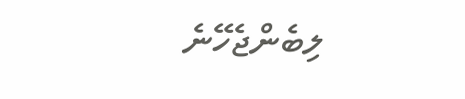ލިބެންޖެހޭނެ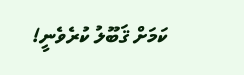ކަމަށް ޤަބޫލު ކުރެވެނީ!